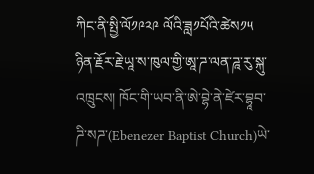ཀིང་ནི་སྤྱི་ལོ༡༩༢༩ ལོའི་ཟླ༡པོའི་ཚེས༡༥ ཉིན་རྗོར་རྗེ་ཡཱ་ས་ཁུལ་གྱི་ཨཱ་ཌ་ལན་ཌཱ་རུ་སྐུ་འཁྲུངས། ཁོང་གི་ཡབ་ནི་ཨེ་བྷེ་ནེ་ཛེར་བྷཱབ་ཌི་སཌ་(Ebenezer Baptist Church)ཡེ་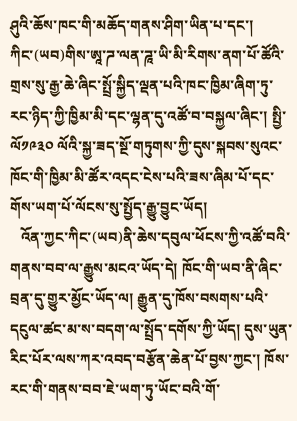ཤུའི་ཆོས་ཁང་གི་མཆོད་གནས་ཤིག་ཡིན་པ་དང་། ཀིང་(ཡབ)གིས་ཨཱ་ཌ་ལན་ཌཱ་ཡི་མི་རིགས་ནག་པོ་ཚོའི་གྲས་སུ་རྒྱ་ཆེ་ཞིང་སྤྲོ་སྐྱིད་ལྡན་པའི་ཁང་ཁྱིམ་ཞིག་ཏུ་རང་ཉིད་ཀྱི་ཁྱིམ་མི་དང་ལྷན་དུ་འཚོ་བ་བསྐྱལ་ཞིང་། སྤྱི་ལོ༡༩༣༠ ལོའི་སྐྱ་ཟད་སྔོ་གཏུགས་ཀྱི་དུས་སྐབས་སུའང་ཁོང་གི་ཁྱིམ་མི་ཚོར་འདང་ངེས་པའི་ཟས་ཞིམ་པོ་དང་གོས་ཡག་པོ་ལོངས་སུ་སྤྱོད་རྒྱུ་བྱུང་ཡོད།
   འོན་ཀྱང་ཀིང་(ཡབ)ནི་ཆེས་དབུལ་ཕོངས་ཀྱི་འཚོ་བའི་གནས་བབ་ལ་རྒྱུས་མངའ་ཡོད་དེ། ཁོང་གི་ཡབ་ནི་ཞིང་བྲན་དུ་གྱུར་མྱོང་ཡོད་ལ། རྒྱུན་དུ་ཁོས་བསགས་པའི་དངུལ་ཚང་མ་ས་བདག་ལ་སྤྲོད་དགོས་ཀྱི་ཡོད། དུས་ཡུན་རིང་པོར་ལས་ཀར་འབད་བརྩོན་ཆེན་པོ་བྱས་ཀྱང་། ཁོས་རང་གི་གནས་བབ་ཇེ་ཡག་ཏུ་ཡོང་བའི་གོ་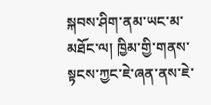སྐབས་ཤིག་ནམ་ཡང་མ་མཐོང་ལ། ཁྱིམ་གྱི་གནས་སྟངས་ཀྱང་ཇེ་ཞན་ནས་ཇེ་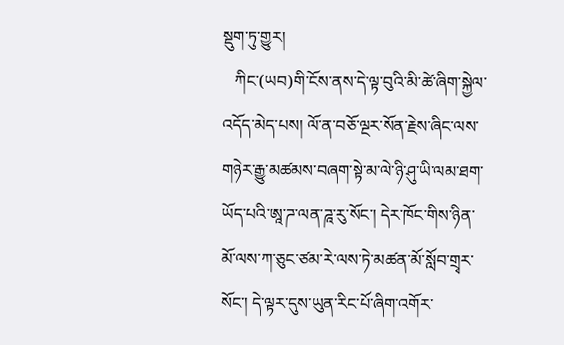སྡུག་ཏུ་གྱུར།
   ཀིང་(ཡབ)གི་ངོས་ནས་དེ་ལྟ་བུའི་མི་ཚེ་ཞིག་སྐྱེལ་འདོད་མེད་པས། ལོ་ན་བཅོ་ལྔར་སོན་རྗེས་ཞིང་ལས་གཉེར་རྒྱུ་མཚམས་བཞག་སྟེ་མ་ལེ་ཉི་ཤུ་ཡི་ལམ་ཐག་ཡོད་པའི་ཨཱ་ཌ་ལན་ཌཱ་རུ་སོང་། དེར་ཁོང་གིས་ཉིན་མོ་ལས་ཀ་ཅུང་ཙམ་རེ་ལས་ཏེ་མཚན་མོ་སློབ་གྲྭར་སོང་། དེ་ལྟར་དུས་ཡུན་རིང་པོ་ཞིག་འགོར་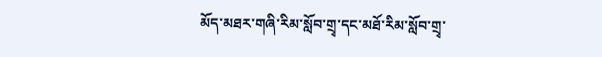མོད་མཐར་གཞི་རིམ་སློབ་གྲྭ་དང་མཐོ་རིམ་སློབ་གྲྭ་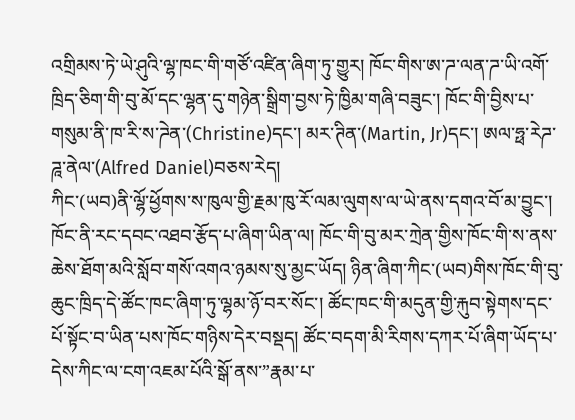འགྲིམས་ཏེ་ཡེ་ཤུའི་ལྷ་ཁང་གི་གཙོ་འཛིན་ཞིག་ཏུ་གྱུར། ཁོང་གིས་ཨ་ཌ་ལན་ཌ་ཡི་འགོ་ཁྲིད་ཅིག་གི་བུ་མོ་དང་ལྷན་དུ་གཉེན་སྒྲིག་བྱས་ཏེ་ཁྱིམ་གཞི་བཟུང་། ཁོང་གི་བྱིས་པ་གསུམ་ནི་ཁ་རི་ས་ཌེན་(Christine)དང་། མར་ཊིན་(Martin, Jr)དང་། ཨལ་ཧྥ་རེཌ་ཌཱ་ནེལ་(Alfred Daniel)བཅས་རེད།
ཀིང་(ཡབ)ནི་ལྷོ་ཕྱོགས་ས་ཁུལ་གྱི་རྗམ་ཁུ་རོ་ལམ་ལུགས་ལ་ཡེ་ནས་དགའ་བོ་མ་བྱུང་། ཁོང་ནི་རང་དབང་འཐབ་རྩོད་པ་ཞིག་ཡིན་ལ། ཁོང་གི་བུ་མར་ཀྲེན་གྱིས་ཁོང་གི་ས་ནས་ཆེས་ཐོག་མའི་སློབ་གསོ་འགའ་ཉམས་སུ་མྱང་ཡོད། ཉིན་ཞིག་ཀིང་(ཡབ)གིས་ཁོང་གི་བུ་ཆུང་ཁྲིད་དེ་ཚོང་ཁང་ཞིག་ཏུ་ལྷམ་ཉོ་བར་སོང་། ཚོང་ཁང་གི་མདུན་གྱི་རྐུབ་སྟེགས་དང་པོ་སྟོང་བ་ཡིན་པས་ཁོང་གཉིས་དེར་བསྡད། ཚོང་བདག་མི་རིགས་དཀར་པོ་ཞིག་ཡོད་པ་དེས་ཀིང་ལ་ངག་འཇམ་པོའི་སྒོ་ནས་”རྣམ་པ་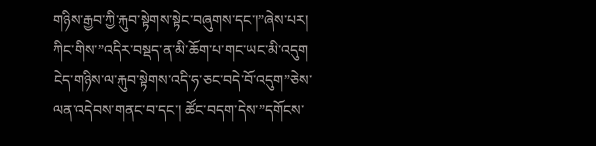གཉིས་རྒྱབ་ཀྱི་རྐུབ་སྟེགས་སྟེང་བཞུགས་དང་།”ཞེས་པར། ཀིང་གིས་”འདིར་བསྡད་ན་མི་ཆོག་པ་གང་ཡང་མི་འདུག  ངེད་གཉིས་ལ་རྐུབ་སྟེགས་འདི་ཧ་ཅང་བདེ་བོ་འདུག”ཅེས་ལན་འདེབས་གནང་བ་དང་། ཚོང་བདག་དེས་”དགོངས་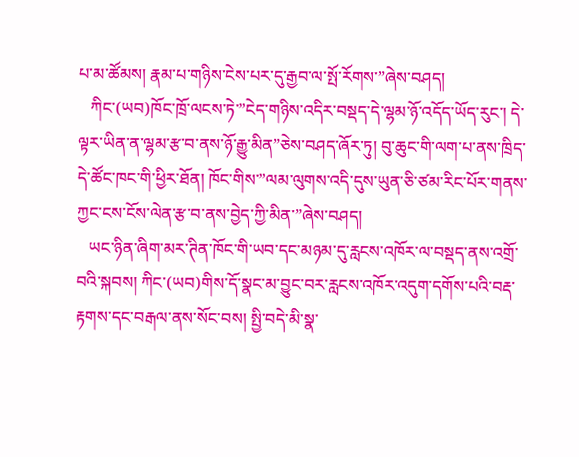པ་མ་ཚོམས། རྣམ་པ་གཉིས་ངེས་པར་དུ་རྒྱབ་ལ་སྤོ་རོགས་”ཞེས་བཤད།
   ཀིང་(ཡབ)ཁོང་ཁྲོ་ལངས་ཏེ་”ངེད་གཉིས་འདིར་བསྡད་དེ་ལྷམ་ཉོ་འདོད་ཡོད་རུང་། དེ་ལྟར་ཡིན་ན་ལྷམ་རྩ་བ་ནས་ཉོ་རྒྱུ་མིན”ཅེས་བཤད་ཞོར་ཏུ། བུ་ཆུང་གི་ལག་པ་ནས་ཁྲིད་དེ་ཚོང་ཁང་གི་ཕྱིར་ཐོན། ཁོང་གིས་”ལམ་ལུགས་འདི་དུས་ཡུན་ཅི་ཙམ་རིང་པོར་གནས་ཀྱང་ངས་ངོས་ལེན་རྩ་བ་ནས་བྱེད་ཀྱི་མིན་”ཞེས་བཤད།
   ཡང་ཉིན་ཞིག་མར་ཊིན་ཁོང་གི་ཡབ་དང་མཉམ་དུ་རླངས་འཁོར་ལ་བསྡད་ནས་འགྲོ་བའི་སྐབས། ཀིང་(ཡབ)གིས་དོ་སྣང་མ་བྱུང་བར་རླངས་འཁོར་འདུག་དགོས་པའི་བརྡ་རྟགས་དང་བརྒལ་ནས་སོང་བས། སྤྱི་བདེ་མི་སྣ་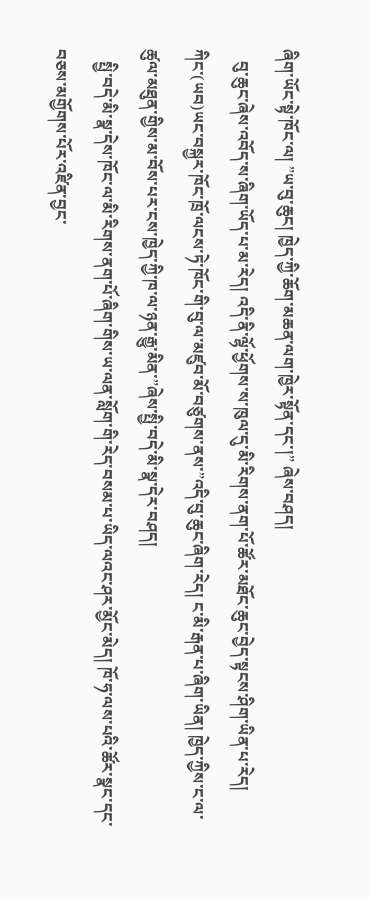ཞིག་ཡོང་སྟེ་ཁོང་ལ། ”ཡ་བུ་ཆུང། ཁྱེད་ཀྱི་ཆོག་མཆན་ལག་ཁྱེར་སྟོན་དང་།” ཞེས་བཤད།
   བུ་ཆུང་ཞེས་འབོད་ས་ཞིག་ཡོད་པ་མ་རེད། འདི་ནི་ལྷོ་ཕྱོགས་ས་ཁུལ་དུ་མི་རིགས་ནག་པོ་ཚོར་མཐོང་ཆུང་བྱེད་སྟངས་ཤིག་ཡིན་པ་རེད། ཀིང་(ཡབ)ཡང་བསྐྱར་ཁོང་ཁྲོ་ལངས་ཏེ་ཁོང་གི་བུ་ལ་མཛུབ་མོ་བཙུགས་ནས་”འདི་བུ་ཆུང་ཞིག་རེད། ང་མི་རྒན་པ་ཞིག་ཡིན། ཁྱེད་ཀྱིས་ང་ལ་ཚུལ་མཐུན་གྱིས་མ་བོས་པར་ངས་ཁྱེད་ཀྱི་ཁ་ལ་ཉན་རྒྱུ་མིན་”ཞེས་སྤྱི་བདེ་མི་སྣ་དེར་བཤད།
   སྤྱི་བདེ་མི་སྣ་དེས་ཁོང་ལ་མི་རིགས་ནག་པོ་ཞིག་གིས་ཡ་ལན་སློག་གི་རེད་བསམ་པ་ཡིད་ལའང་ཤར་མྱོང་མེད། ཁོ་ཧ་ལས་པའི་ཚོར་སྣང་དང་བཅས་མགྱོགས་པོར་འཛིན་བྱང་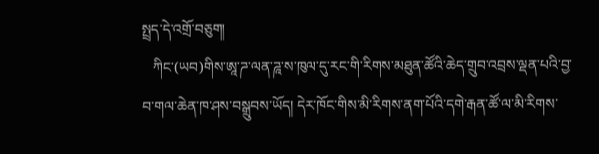སྤྲད་དེ་འགྲོ་བཅུག།
   ཀིང་(ཡབ)གིས་ཨཱ་ཌ་ལན་ཌཱ་ས་ཁུལ་དུ་རང་གི་རིགས་མཐུན་ཚོའི་ཆེད་གྲུབ་འབྲས་ལྡན་པའི་བྱ་བ་གལ་ཆེན་ཁ་ཤས་བསྒྲུབས་ཡོད། དེར་ཁོང་གིས་མི་རིགས་ནག་པོའི་དགེ་རྒན་ཚོ་ལ་མི་རིགས་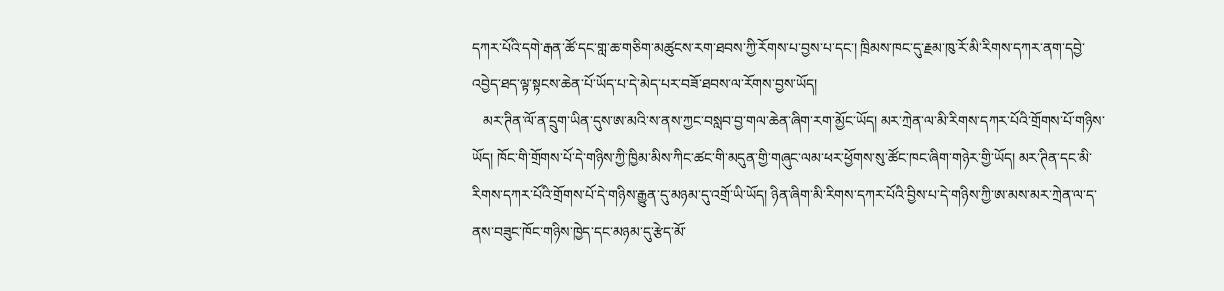དཀར་པོའི་དགེ་རྒན་ཚོ་དང་གླ་ཆ་གཅིག་མཚུངས་རག་ཐབས་ཀྱི་རོགས་པ་བྱས་པ་དང་། ཁྲིམས་ཁང་དུ་རྗམ་ཁུ་རོ་མི་རིགས་དཀར་ནག་དབྱེ་འབྱེད་ཐད་ལྟ་སྟངས་ཆེན་པོ་ཡོད་པ་དེ་མེད་པར་བཟོ་ཐབས་ལ་རོགས་བྱས་ཡོད།
   མར་ཊིན་ལོ་ན་དྲུག་ཡིན་དུས་ཨ་མའི་ས་ནས་ཀྱང་བསླབ་བྱ་གལ་ཆེན་ཞིག་རག་མྱོང་ཡོད། མར་ཀྲེན་ལ་མི་རིགས་དཀར་པོའི་གྲོགས་པོ་གཉིས་ཡོད། ཁོང་གི་གྲོགས་པོ་དེ་གཉིས་ཀྱི་ཁྱིམ་མིས་ཀིང་ཚང་གི་མདུན་གྱི་གཞུང་ལམ་ཕར་ཕྱོགས་སུ་ཚོང་ཁང་ཞིག་གཉེར་གྱི་ཡོད། མར་ཊིན་དང་མི་རིགས་དཀར་པོའི་གྲོགས་པོ་དེ་གཉིས་རྒྱུན་དུ་མཉམ་དུ་འགྲོ་ཡི་ཡོད། ཉིན་ཞིག་མི་རིགས་དཀར་པོའི་བྱིས་པ་དེ་གཉིས་ཀྱི་ཨ་མས་མར་ཀྲེན་ལ་ད་ནས་བཟུང་ཁོང་གཉིས་ཁྱེད་དང་མཉམ་དུ་རྩེད་མོ་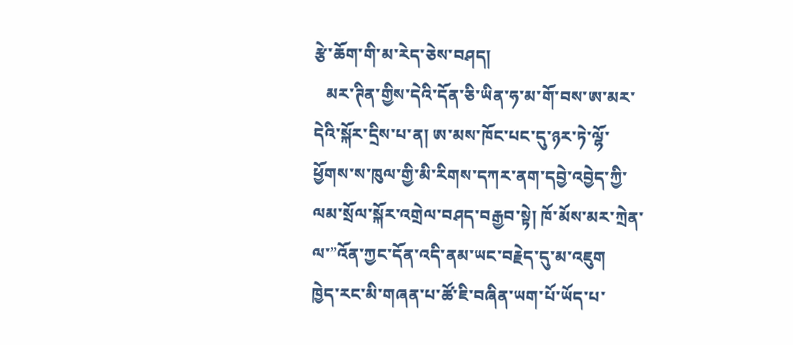རྩེ་ཆོག་གི་མ་རེད་ཅེས་བཤད།
   མར་ཊིན་གྱིས་དེའི་དོན་ཅི་ཡིན་ཧ་མ་གོ་བས་ཨ་མར་དེའི་སྐོར་དྲིས་པ་ན། ཨ་མས་ཁོང་པང་དུ་ཉར་ཏེ་ལྷོ་ཕྱོགས་ས་ཁུལ་གྱི་མི་རིགས་དཀར་ནག་དབྱེ་འབྱེད་ཀྱི་ལམ་སྲོལ་སྐོར་འགྲེལ་བཤད་བརྒྱབ་སྟེ། ཁོ་མོས་མར་ཀྲེན་ལ་”འོན་ཀྱང་དོན་འདི་ནམ་ཡང་བརྗེད་དུ་མ་འཇུག    ཁྱེད་རང་མི་གཞན་པ་ཚོ་ཇི་བཞིན་ཡག་པོ་ཡོད་པ་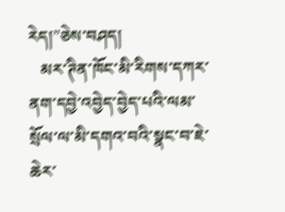རེད།”ཅེས་བཤད།
   མར་ཊིན་ཁོང་མི་རིགས་དཀར་ནག་དབྱེ་འབྱེད་བྱེད་པའི་ལམ་སྲོལ་ལ་མི་དགའ་བའི་སྣང་བ་ཇེ་ཆེར་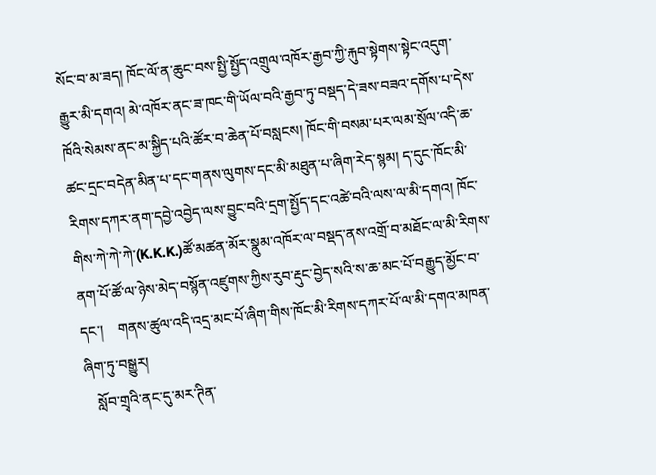སོང་བ་མ་ཟད། ཁོང་ལོ་ན་ཆུང་བས་སྤྱི་སྤྱོད་འགྲུལ་འཁོར་རྒྱབ་ཀྱི་རྐུབ་སྟེགས་སྟེང་འདུག་རྒྱུར་མི་དགའ། མེ་འཁོར་ནང་ཟ་ཁང་གི་ཡོལ་བའི་རྒྱབ་ཏུ་བསྡད་དེ་ཟས་བཟའ་དགོས་པ་དེས་ཁོའི་སེམས་ནང་མ་སྐྱིད་པའི་ཚོར་བ་ཆེན་པོ་བསླངས། ཁོང་གི་བསམ་པར་ལམ་སྲོལ་འདི་ཆ་ཚང་དྲང་བདེན་མིན་པ་དང་གནས་ལུགས་དང་མི་མཐུན་པ་ཞིག་རེད་སྙམ། ད་དུང་ཁོང་མི་རིགས་དཀར་ནག་དབྱེ་འབྱེད་ལས་བྱུང་བའི་དྲག་སྤྱོད་དང་འཚེ་བའི་ལས་ལ་མི་དགའ། ཁོང་གིས་ཀེ་ཀེ་ཀེ་(K.K.K.)ཚོ་མཚན་མོར་སྣུམ་འཁོར་ལ་བསྡད་ནས་འགྲོ་བ་མཐོང་ལ་མི་རིགས་ནག་པོ་ཚོ་ལ་ཉེས་མེད་བསྙོན་འཛུགས་ཀྱིས་རུབ་རྡུང་བྱེད་སའི་ས་ཆ་མང་པོ་བརྒྱུད་མྱོང་བ་དང་།    གནས་ཚུལ་འདི་འདྲ་མང་པོ་ཞིག་གིས་ཁོང་མི་རིགས་དཀར་པོ་ལ་མི་དགའ་མཁན་ཞིག་ཏུ་བསྒྱུར།
   སློབ་གྲྭའི་ནང་དུ་མར་ཊིན་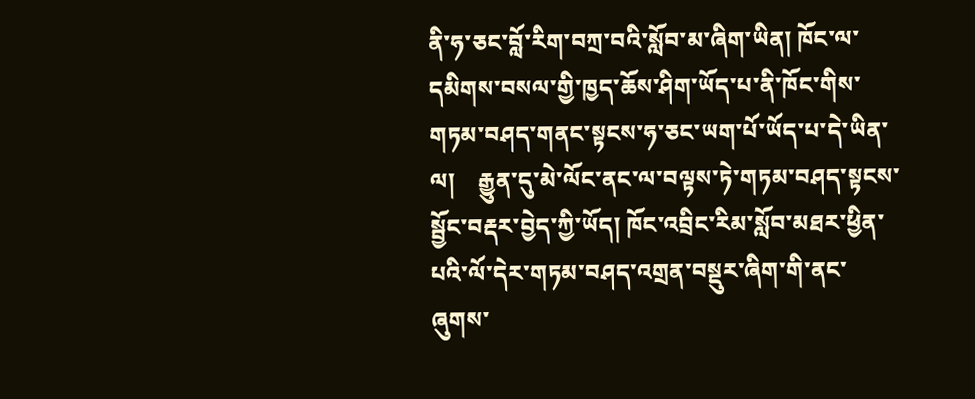ནི་ཧ་ཅང་བློ་རིག་བཀྲ་བའི་སློབ་མ་ཞིག་ཡིན། ཁོང་ལ་དམིགས་བསལ་གྱི་ཁྱད་ཆོས་ཤིག་ཡོད་པ་ནི་ཁོང་གིས་གཏམ་བཤད་གནང་སྟངས་ཧ་ཅང་ཡག་པོ་ཡོད་པ་དེ་ཡིན་ལ།    རྒྱུན་དུ་མེ་ལོང་ནང་ལ་བལྟས་ཏེ་གཏམ་བཤད་སྟངས་སྦྱོང་བརྡར་བྱེད་ཀྱི་ཡོད། ཁོང་འབྲིང་རིམ་སློབ་མཐར་ཕྱིན་པའི་ལོ་དེར་གཏམ་བཤད་འགྲན་བསྡུར་ཞིག་གི་ནང་ཞུགས་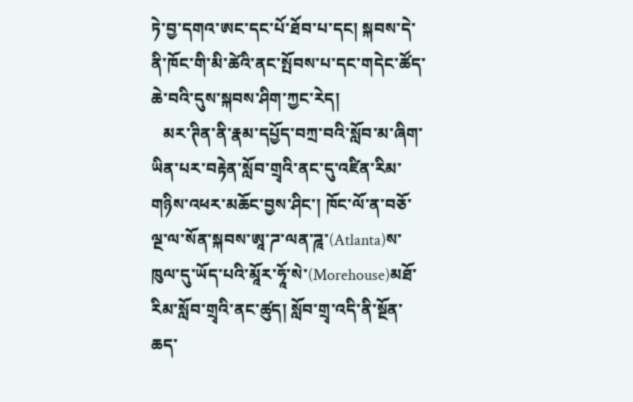ཏེ་བྱ་དགའ་ཨང་དང་པོ་ཐོབ་པ་དང། སྐབས་དེ་ནི་ཁོང་གི་མི་ཚེའི་ནང་སྤོབས་པ་དང་གདེང་ཚོད་ཆེ་བའི་དུས་སྐབས་ཤིག་ཀྱང་རེད།
   མར་ཊིན་ནི་རྣམ་དཔྱོད་བཀྲ་བའི་སློབ་མ་ཞིག་ཡིན་པར་བརྟེན་སློབ་གྲྭའི་ནང་དུ་འཛིན་རིམ་གཉིས་འཕར་མཆོང་བྱས་ཤིང་། ཁོང་ལོ་ན་བཅོ་ལྔ་ལ་སོན་སྐབས་ཨཱ་ཌ་ལན་ཌཱ་(Atlanta)ས་ཁུལ་དུ་ཡོད་པའི་མཱོར་ཧཱོ་སེ་(Morehouse)མཐོ་རིམ་སློབ་གྲྭའི་ནང་ཚུད། སློབ་གྲྭ་འདི་ནི་སྔོན་ཆད་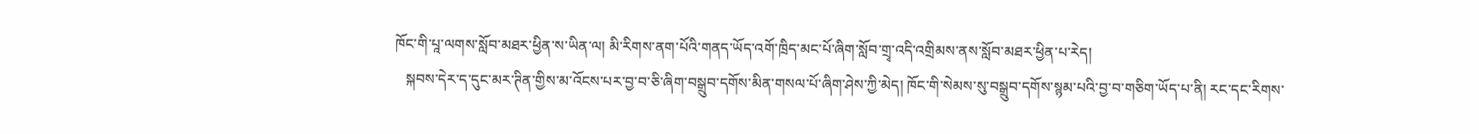ཁོང་གི་པཱ་ལགས་སློབ་མཐར་ཕྱིན་ས་ཡིན་ལ། མི་རིགས་ནག་པོའི་གནད་ཡོད་འགོ་ཁྲིད་མང་པོ་ཞིག་སློབ་གྲྭ་འདི་འགྲིམས་ནས་སློབ་མཐར་ཕྱིན་པ་རེད།
   སྐབས་དེར་ད་དུང་མར་ཊིན་གྱིས་མ་འོངས་པར་བྱ་བ་ཅི་ཞིག་བསྒྲུབ་དགོས་མིན་གསལ་པོ་ཞིག་ཤེས་ཀྱི་མེད། ཁོང་གི་སེམས་སུ་བསྒྲུབ་དགོས་སྙམ་པའི་བྱ་བ་གཅིག་ཡོད་པ་ནི། རང་དང་རིགས་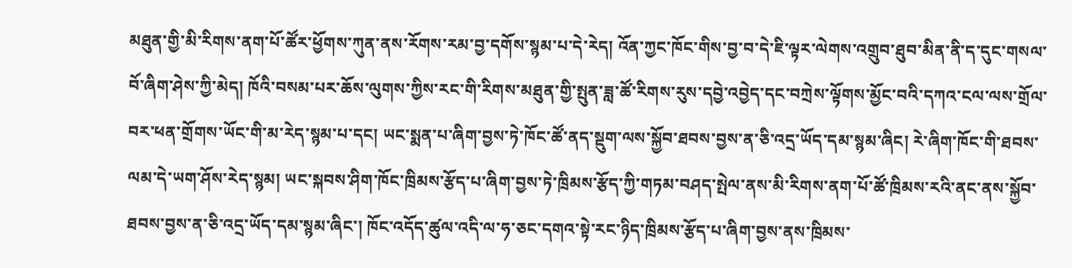མཐུན་གྱི་མི་རིགས་ནག་པོ་ཚོར་ཕྱོགས་ཀུན་ནས་རོགས་རམ་བྱ་དགོས་སྙམ་པ་དེ་རེད། འོན་ཀྱང་ཁོང་གིས་བྱ་བ་དེ་ཇི་ལྟར་ལེགས་འགྲུབ་ཐུབ་མིན་ནི་ད་དུང་གསལ་བོ་ཞིག་ཤེས་ཀྱི་མེད། ཁོའི་བསམ་པར་ཆོས་ལུགས་ཀྱིས་རང་གི་རིགས་མཐུན་གྱི་སྤུན་ཟླ་ཚོ་རིགས་རུས་དབྱེ་འབྱེད་དང་བཀྲེས་ལྟོགས་མྱོང་བའི་དཀའ་ངལ་ལས་གྲོལ་བར་ཕན་གྲོགས་ཡོང་གི་མ་རེད་སྙམ་པ་དང། ཡང་སྨན་པ་ཞིག་བྱས་ཏེ་ཁོང་ཚོ་ནད་སྡུག་ལས་སྐྱོབ་ཐབས་བྱས་ན་ཅི་འདྲ་ཡོད་དམ་སྙམ་ཞིང། རེ་ཞིག་ཁོང་གི་ཐབས་ལམ་དེ་ཡག་ཤོས་རེད་སྙམ། ཡང་སྐབས་ཤིག་ཁོང་ཁྲིམས་རྩོད་པ་ཞིག་བྱས་ཏེ་ཁྲིམས་རྩོད་ཀྱི་གཏམ་བཤད་སྤེལ་ནས་མི་རིགས་ནག་པོ་ཚོ་ཁྲིམས་རའི་ནང་ནས་སྐྱོབ་ཐབས་བྱས་ན་ཅི་འདྲ་ཡོད་དམ་སྙམ་ཞིང་། ཁོང་འདོད་ཚུལ་འདི་ལ་ཧ་ཅང་དགའ་སྟེ་རང་ཉིད་ཁྲིམས་རྩོད་པ་ཞིག་བྱས་ནས་ཁྲིམས་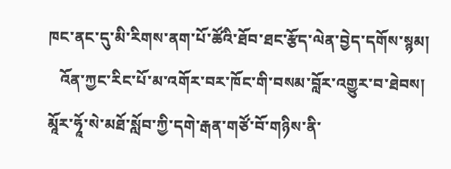ཁང་ནང་དུ་མི་རིགས་ནག་པོ་ཚོའི་ཐོབ་ཐང་རྩོད་ལེན་བྱེད་དགོས་སྙམ།
   འོན་ཀྱང་རིང་པོ་མ་འགོར་བར་ཁོང་གི་བསམ་བློར་འགྱུར་བ་ཐེབས། མཱོར་ཧཱོ་སེ་མཐོ་སློབ་ཀྱི་དགེ་རྒན་གཙོ་བོ་གཉིས་ནི་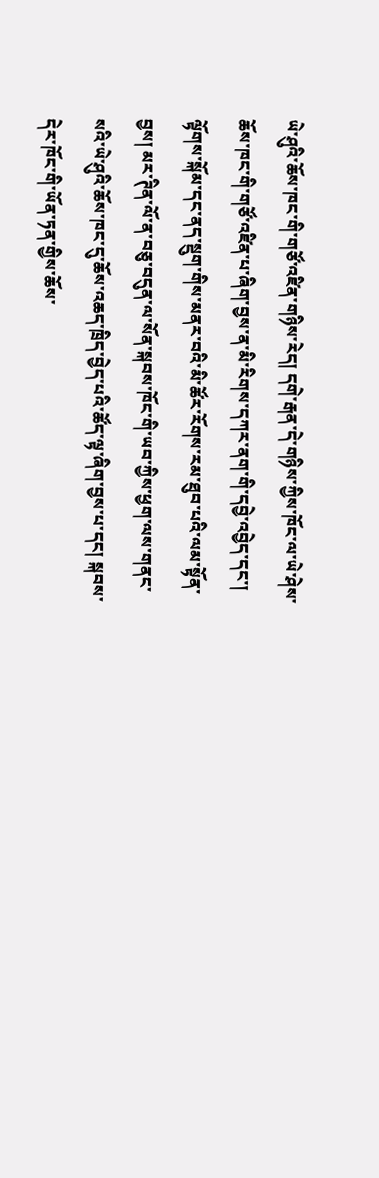ཡེ་ཤུའི་ཆོས་ཁང་གི་གཙོ་འཛིན་གཉིས་རེད། དགེ་རྒན་དེ་གཉིས་ཀྱིས་ཁོང་ལ་ཡེ་ཤེས་ཆོས་ཁང་གི་གཙོ་འཛིན་པ་ཞིག་བྱས་ན་མི་རིགས་དཀར་ནག་གི་དབྱེ་འབྱེད་དང་། ལྟོགས་སྐོམ་དང་ནད་སྡུག་གིས་མནར་བའི་མི་ཚོར་རོགས་རམ་ཐུབ་པའི་ལམ་སྟོན་བྱས། མར་ཊིན་ལོ་ན་བཅུ་བདུན་ལ་སོན་སྐབས་ཁོང་གི་ཡབ་ཀྱིས་ཕྱག་ལས་གནང་སའི་ཡེ་ཤུའི་ཆོས་ཁང་དུ་ཆོས་འཆད་ཁྲིད་བྱེད་པའི་ཚོད་ལྟ་ཞིག་བྱས་པ་དང། སྐབས་དེར་ཁོང་གི་ཡོན་ཏན་གྱིས་ཆོས་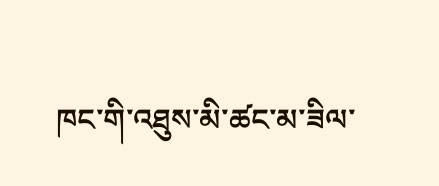ཁང་གི་འཐུས་མི་ཚང་མ་ཟིལ་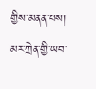གྱིས་མནན་པས། མར་ཀྲེན་གྱི་ཡབ་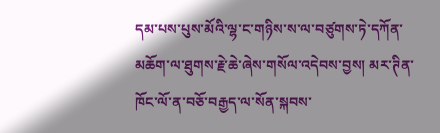དམ་པས་པུས་མོའི་ལྷ་ང་གཉིས་ས་ལ་བཙུགས་ཏེ་དཀོན་མཆོག་ལ་ཐུགས་རྗེ་ཆེ་ཞེས་གསོལ་འདེབས་བྱས། མར་ཊིན་ཁོང་ལོ་ན་བཅོ་བརྒྱད་ལ་སོན་སྐབས་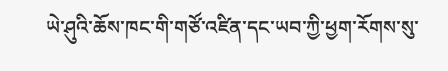ཡེ་ཤུའི་ཆོས་ཁང་གི་གཙོ་འཛིན་དང་ཡབ་ཀྱི་ཕྱག་རོགས་སུ་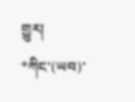གྱུར།
*ཀིང་(ཡབ)་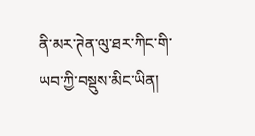ནི་མར་ཊེན་ལུ་ཐར་ཀིང་གི་ཡབ་ཀྱི་བསྡུས་མིང་ཡིན།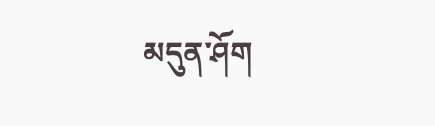མདུན་ཤོག